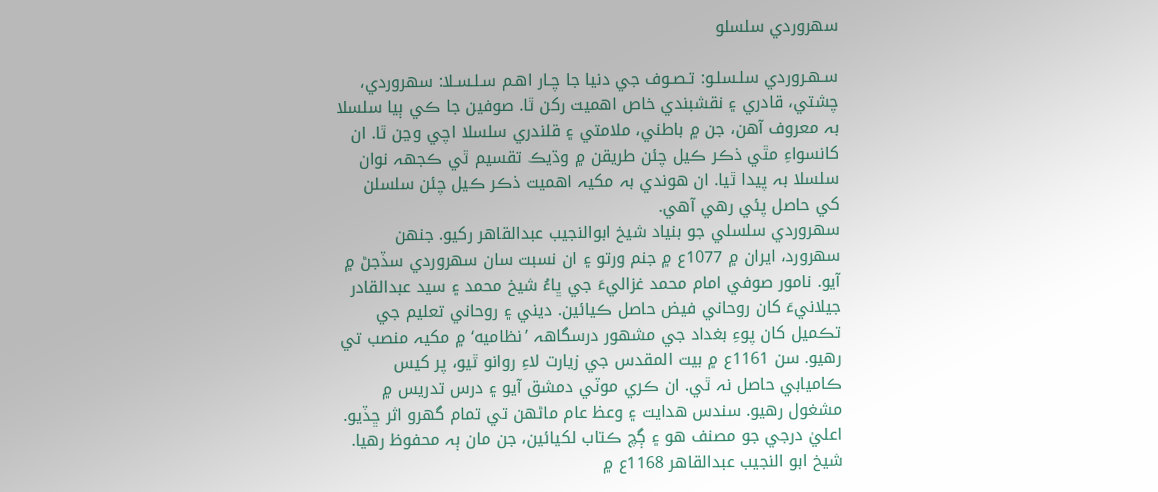سھروردي سلسلو

سـهـروردي سلـسلـو: تـصـوف جي دنيا جا چـار اهـم سـلـسـلا: سهروردي، چشتي، قادري ۽ نقشبندي خاص اهميت رکن ٿا. صوفين جا ڪي ٻيا سلسلا بہ معروف آهن، جن ۾ باطني، ملامتي ۽ قلندري سلسلا اچي وڃن ٿا. ان کانسواءِ مٿي ذڪر ڪيل چئن طريقن ۾ وڌيڪ تقسيم ٿي ڪجهہ نوان سلسلا بہ پيدا ٿيا. ان هوندي بہ مکيہ اهميت ذڪر ڪيل چئن سلسلن کي حاصل پئي رهي آهي.
سھروردي سلسلي جو بنياد شيخ ابوالنجيب عبدالقاهر رکيو. جنهن سهرورد، ايران ۾ 1077ع ۾ جنم ورتو ۽ ان نسبت سان سھروردي سڏجڻ ۾ آيو. نامور صوفي امام محمد غزاليءَ جي ڀاءُ شيخ محمد ۽ سيد عبدالقادر جيلانيءَ کان روحاني فيض حاصل ڪيائين. ديني ۽ روحاني تعليم جي تڪميل کان پوءِ بغداد جي مشھور درسگاھہ ’نظاميه‘ ۾ مکيہ منصب تي رهيو. سن 1161ع ۾ بيت المقدس جي زيارت لاءِ روانو ٿيو، پر کيس ڪاميابي حاصل نہ ٿي. ان ڪري موٽي دمشق آيو ۽ درس تدريس ۾ مشغول رهيو. سندس هدايت ۽ وعظ عام ماڻهن تي تمام گهرو اثر ڇڏيو. اعليٰ درجي جو مصنف هو ۽ ڳچ ڪتاب لکيائين، جن مان ٻہ محفوظ رهيا.
شيخ ابو النجيب عبدالقاهر 1168ع ۾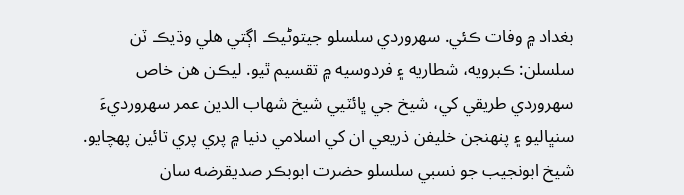بغداد ۾ وفات ڪئي. سھروردي سلسلو جيتوڻيڪ اڳتي هلي وڌيڪ ٽن سلسلن: ڪبرويه، شطاريه ۽ فردوسيه ۾ تقسيم ٿيو. ليڪن هن خاص سھروردي طريقي کي، شيخ جي ڀائٽيي شيخ شھاب الدين عمر سهرورديءَ سنڀاليو ۽ پنهنجن خليفن ذريعي ان کي اسلامي دنيا ۾ پري پري تائين پھچايو. شيخ ابونجيب جو نسبي سلسلو حضرت ابوبڪر صديقرضه سان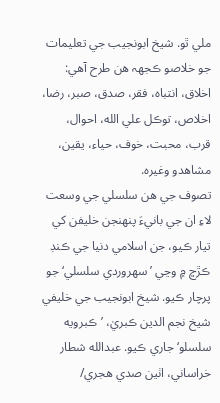ملي ٿو. شيخ ابونجيب جي تعليمات جو خلاصو ڪجهہ هن طرح آهي: اخلاق، انتباه، فقر، صدق، صبر، رضا، اخلاص، توڪل علي الله، احوال، قرب، محبت، خوف، حياء، يقين، مشاهدو وغيرہ.
تصوف جي هن سلسلي جي وسعت لاءِ ان جي بانيءَ پنهنجن خليفن کي تيار ڪيو، جن اسلامي دنيا جي ڪنڊ ڪڙڇ ۾ وڃي ’سھروردي سلسلي‘ جو پرچار ڪيو. شيخ ابونجيب جي خليفي شيخ نجم الدين ڪبريٰ، ’ڪبرويه سلسلو‘ جاري ڪيو. عبدالله شطار خراساني، اٺين صدي هجري/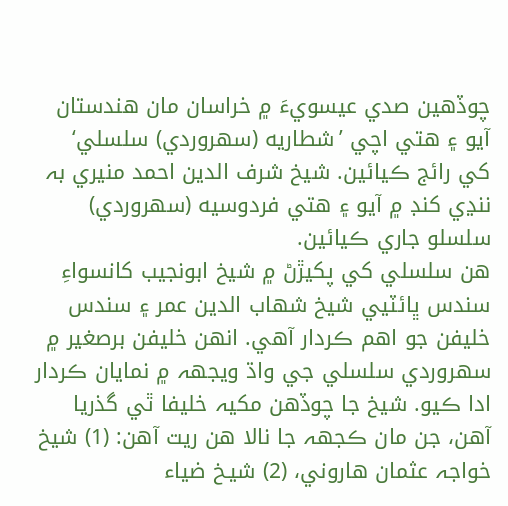چوڏهين صدي عيسويءَ ۾ خراسان مان هندستان آيو ۽ هتي اچي ’شطاريه (سھروردي) سلسلي‘ کي رائج ڪيائين. شيخ شرف الدين احمد منيري بہ ننڍي کنڊ ۾ آيو ۽ هتي فردوسيه (سھروردي) سلسلو جاري ڪيائين.
هن سلسلي کي پکيڙڻ ۾ شيخ ابونجيب کانسواءِ سندس ڀائٽيي شيخ شھاب الدين عمر ۽ سندس خليفن جو اهم ڪردار آهي. انهن خليفن برصغير ۾ سھروردي سلسلي جي واڌ ويجهہ ۾ نمايان ڪردار ادا ڪيو. شيخ جا چوڏهن مکيہ خليفا ٿي گذريا آهن، جن مان ڪجهہ جا نالا هن ريت آهن: (1) شيخ خواجہ عثمان هاروني، (2) شيـخ ضياء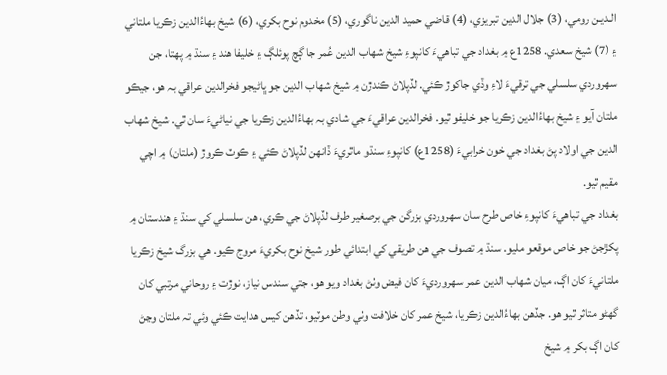الـديـن رومي، (3) جلال الدين تبريزي، (4) قاضي حميد الدين ناگوري، (5) مخدوم نوح بکري، (6) شيخ بهاءُالدين زڪريا ملتاني ۽ (7) شيخ سعدي. 1258ع ۾ بغداد جي تباهيءَ کانپوءِ شيخ شھاب الدين عُمر جا ڳچ پوئلڳ ۽ خليفا هند ۽ سنڌ ۾ پهتا، جن سھروردي سلسلي جي ترقيءَ لاءِ وڏي جاکوڙ ڪئي. لڏپلاڻ ڪندڙن ۾ شيخ شھاب الدين جو ڀاڻيجو فخرالدين عراقي بہ هو، جيڪو ملتان آيو ۽ شيخ بهاءُالدين زڪريا جو خليفو ٿيو. فخرالدين عراقيءَ جي شادي بہ بهاءُالدين زڪريا جي نياڻيءَ سان ٿي. شيخ شھاب الدين جي اولاد پڻ بغداد جي خون خرابيءَ (1258ع) کانپوءِ سنڌو ماٿريءَ ڏانهن لڏپلاڻ ڪئي ۽ ڪوٽ ڪروڙ (ملتان) ۾ اچي مقيم ٿيو.
بغداد جي تباهيءَ کانپوءِ خاص طرح سان سھروردي بزرگن جي برصغير طرف لڏپلاڻ جي ڪري، هن سلسلي کي سنڌ ۽ هندستان ۾ پکڙجڻ جو خاص موقعو مليو. سنڌ ۾ تصوف جي هن طريقي کي ابتدائي طور شيخ نوح بکريءَ مروج ڪيو. هي بزرگ شيخ زڪريا ملتانيءَ کان اڳ، ميان شھاب الدين عمر سهرورديءَ کان فيض وٺڻ بغداد ويو هو، جتي سندس نياز، نوڙت ۽ روحاني مرتبي کان گهڻو متاثر ٿيو هو. جڏهن بهاءُالدين زڪريا، شيخ عمر کان خلافت وٺي وطن موٽيو، تڏهن کيس هدايت ڪئي وئي تہ ملتان وڃڻ کان اڳ بکر ۾ شيخ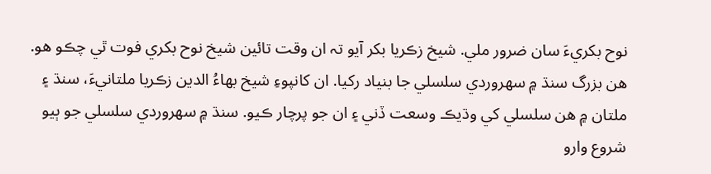نوح بکريءَ سان ضرور ملي. شيخ زڪريا بکر آيو تہ ان وقت تائين شيخ نوح بکري فوت ٿي چڪو هو. هن بزرگ سنڌ ۾ سھروردي سلسلي جا بنياد رکيا. ان کانپوءِ شيخ بھاءُ الدين زڪريا ملتانيءَ، سنڌ ۽ ملتان ۾ هن سلسلي کي وڌيڪ وسعت ڏني ۽ ان جو پرچار ڪيو. سنڌ ۾ سھروردي سلسلي جو ٻيو شروع وارو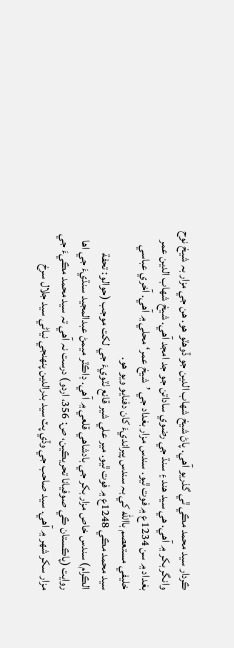ڪردار سيد محمد مڪي ٿي گذريو آهي. پاڻ شيخ شھاب الدين جو ڏوهٽو هو. هن جي مزار بہ شيخ نوح وانگر بکر ۾ آهي. هي سيد هند ۽ سنڌ جي رضوي ساداتن جو جد امجد آهي. شيخ شھاب الدين عمر بغداد ۾ سن 1234ع ۾ فوت ٿيو. سندس مزار بغداد جي ’شيخ عمر‘ محلي ۾ آهي. آخري عباسي خليفي مستعصم باالله کي بہ سندس پيرانديءَ کان دفنايو ويو هو.
سيد محمد مڪي 1248ع ۾ فوت ٿيو. مير علي شير قانع ٺٽويءَ جي لکت موجب (حوالو: تحفة الڪرام) سندس خاص مزار بکر جي بادشاهي قلعي ۾ آهي. ڊاڪٽر ميمڻ عبدالمجيد سنڌيءَ جي اها روايت (پاڪستان ڪي صوفيانا تحريڪين، ص: 356، اردو) درست نہ آهي تہ سيد محمد مڪيءَ جي مزار سکر شھر ۾ آهي. سيد صاحب جي وڏي پٽ سيد بدرالدين پنھنجي نياڻي سيد جلال سرخ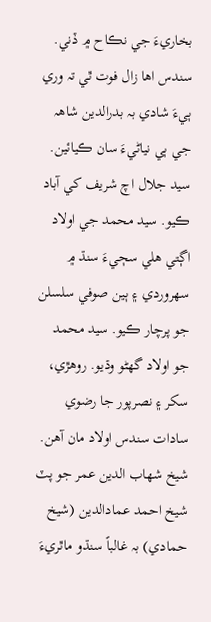بخاريءَ جي نڪاح ۾ ڏني. سندس اها زال فوت ٿي تہ وري ٻيءَ شادي بہ بدرالدين شاھہ جي ٻي نياڻيءَ سان ڪيائين. سيد جلال اچ شريف کي آباد ڪيو. سيد محمد جي اولاد اڳتي هلي سڄيءَ سنڌ ۾ سھروردي ۽ ٻين صوفي سلسلن جو پرچار ڪيو. سيد محمد جو اولاد گهڻو وڌيو. روهڙي، سکر ۽ نصرپور جا رضوي سادات سندس اولاد مان آهن.
شيخ شھاب الدين عمر جو پٽ شيخ احمد عمادالدين (شيخ حمادي) بہ غالباً سنڌو ماٿريءَ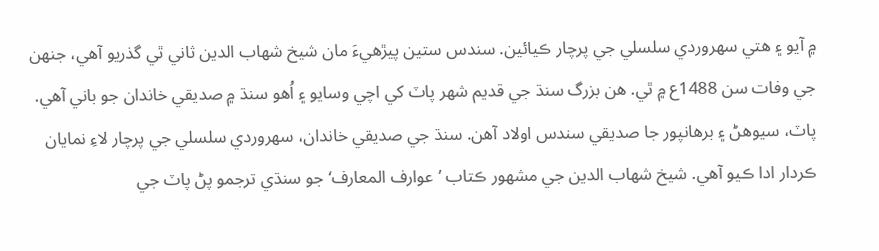۾ آيو ۽ هتي سھروردي سلسلي جي پرچار ڪيائين. سندس ستين پيڙهيءَ مان شيخ شھاب الدين ثاني ٿي گذريو آهي، جنهن جي وفات سن 1488ع ۾ ٿي. هن بزرگ سنڌ جي قديم شھر پاٽ کي اچي وسايو ۽ اُهو سنڌ ۾ صديقي خاندان جو باني آهي. پاٽ، سيوهڻ ۽ برهانپور جا صديقي سندس اولاد آهن. سنڌ جي صديقي خاندان، سھروردي سلسلي جي پرچار لاءِ نمايان ڪردار ادا ڪيو آهي. شيخ شھاب الدين جي مشھور ڪتاب ’عوارف المعارف‘ جو سنڌي ترجمو پڻ پاٽ جي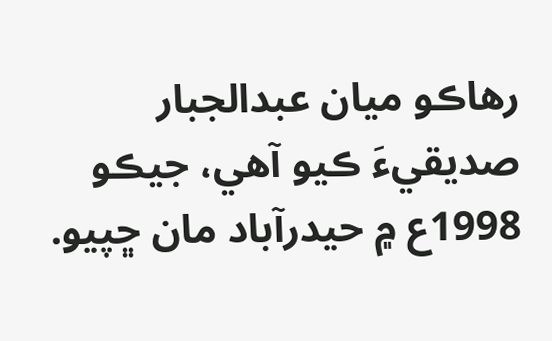رهاڪو ميان عبدالجبار صديقيءَ ڪيو آهي، جيڪو 1998ع ۾ حيدرآباد مان ڇپيو.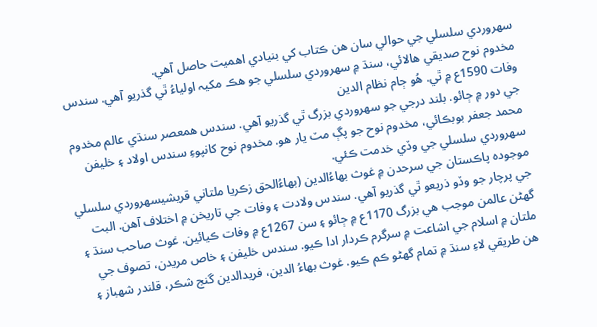سھروردي سلسلي جي حوالي سان هن ڪتاب کي بنيادي اهميت حاصل آهي.
مخدوم نوح صديقي هالائي، سنڌ ۾ سھروردي سلسلي جو هڪ مکيہ اولياءُ ٿي گذريو آهي. سندس وفات 1590ع ۾ ٿي. هُو ڄام نظام الدين
جي دور ۾ ڄائو. بلند درجي جو سھروردي بزرگ ٿي گذريو آهي. سندس همعصر سنڌي عالم مخدوم محمد جعفر بوبڪائي، مخدوم نوح جو پڳ مٽ يار هو. مخدوم نوح کانپوءِ سندس اولاد ۽ خليفن سھروردي سلسلي جي وڏي خدمت ڪئي.
موجودہ پاڪستان جي سرحدن ۾ غوث بهاءُالدين (بهاءُالحق زڪريا ملتاني قريشيسھروردي سلسلي جي پرچار جو وڏو ذريعو ٿي گذريو آهي. سندس ولادت ۽ وفات جي تاريخن ۾ اختلاف آهن. البت گهڻن عالمن موجب هي بزرگ 1170ع ۾ ڄائو ۽ سن 1267ع ۾ وفات ڪيائين. غوث صاحب سنڌ ۽ ملتان ۾ اسلام جي اشاعت ۾ سرگرم ڪردار ادا ڪيو. سندس خليفن ۽ خاص مريدن، تصوف جي هن طريقي لاءِ سنڌ ۾ تمام گهڻو ڪم ڪيو. غوث بھاءُ الدين، فريدالدين گنج شڪر، قلندر شھباز ۽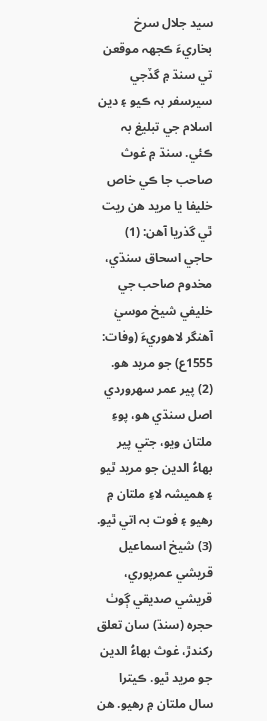سيد جلال سرخ بخاريءَ ڪجهہ موقعن تي سنڌ ۾ گڏجي سيرسفر بہ ڪيو ۽ دين اسلام جي تبليغ بہ ڪئي. سنڌ ۾ غوث صاحب جا ڪي خاص خليفا يا مريد هن ريت ٿي گذريا آهن: (1) حاجي اسحاق سنڌي، مخدوم صاحب جي خليفي شيخ موسيٰ آهنگر لاهوريءَ (وفات: 1555ع) جو مريد هو. (2) پير عمر سھروردي اصل سنڌي هو، پوءِ ملتان ويو، جتي پير بھاءُ الدين جو مريد ٿيو ۽ هميشہ لاءِ ملتان ۾ رهيو ۽ فوت بہ اتي ٿيو. (3) شيخ اسماعيل قريشي عمرپوري، قريشي صديقي ڳوٺ حجرہ (سنڌ) سان تعلق رکندڙ، غوث بھاءُ الدين جو مريد ٿيو. ڪيترا سال ملتان ۾ رهيو. هن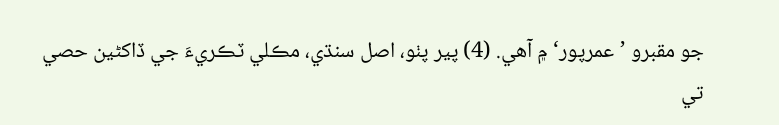جو مقبرو ’عمرپور‘ ۾ آهي. (4) پير پٺو، اصل سنڌي، مڪلي ٽڪريءَ جي ڏاکڻين حصي تي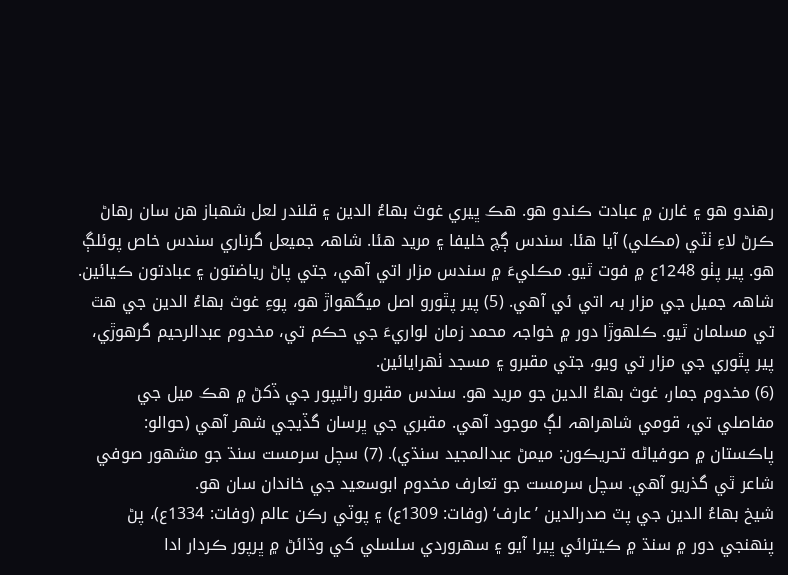رهندو هو ۽ غارن ۾ عبادت ڪندو هو. هڪ ڀيري غوث بھاءُ الدين ۽ قلندر لعل شھباز هن سان رهاڻ ڪرڻ لاءِ ٺٽي (مڪلي) آيا هئا. سندس ڳچ خليفا ۽ مريد هئا. شاھہ جميعل گرناري سندس خاص پوئلڳ هو. پير پٺو 1248ع ۾ فوت ٿيو. مڪليءَ ۾ سندس مزار اتي آهي، جتي پاڻ رياضتون ۽ عبادتون ڪيائين. شاھہ جميل جي مزار بہ اتي ئي آهي. (5) پير پٿورو اصل ميگهواڙ هو، پوءِ غوث بھاءُ الدين جي هٿ تي مسلمان ٿيو. ڪلهوڙا دور ۾ خواجہ محمد زمان لواريءَ جي حڪم تي، مخدوم عبدالرحيم گرهوڙي، پير پٿوري جي مزار تي ويو، جتي مقبرو ۽ مسجد ٺهرايائين.
(6) مخدوم جمار، غوث بھاءُ الدين جو مريد هو. سندس مقبرو راڻيپور جي ڏکڻ ۾ هڪ ميل جي مفاصلي تي، قومي شاهراھہ لڳ موجود آهي. مقبري جي ڀرسان گڏيجي شھر آهي (حوالو: پاڪستان ۾ صوفياڻه تحريڪون: ميمڻ عبدالمجيد سنڌي). (7) سچل سرمست سنڌ جو مشھور صوفي شاعر ٿي گذريو آهي. سچل سرمست جو تعارف مخدوم ابوسعيد جي خاندان سان هو.
شيخ بھاءُ الدين جي پٽ صدرالدين ’عارف‘ (وفات: 1309ع) ۽ پوٽي رڪن عالم (وفات: 1334ع)، پڻ پنھنجي دور ۾ سنڌ ۾ ڪيترائي ڀيرا آيو ۽ سھروردي سلسلي کي وڌائڻ ۾ ڀرپور ڪردار ادا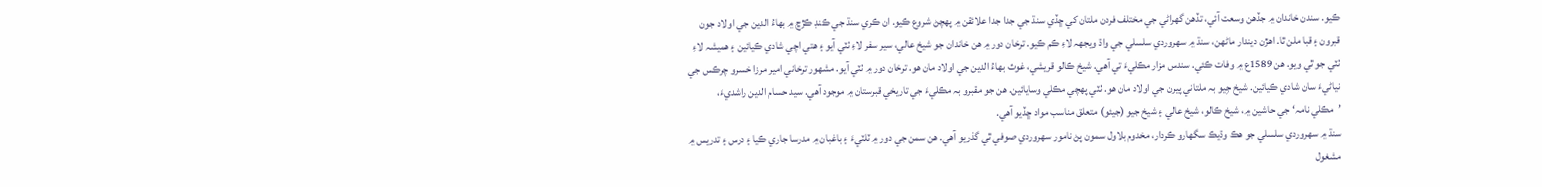ڪيو. سندن خاندان ۾ جڏهن وسعت آئي، تڏهن گهراڻي جي مختلف فردن ملتان کي ڇڏي سنڌ جي جدا جدا علائقن ۾ پهچڻ شروع ڪيو. ان ڪري سنڌ جي ڪنڊ ڪڙڇ ۾ بھاءُ الدين جي اولاد جون قبرون ۽ قبا ملن ٿا. اهڙن ديندار ماڻهن، سنڌ ۾ سھروردي سلسلي جي واڌ ويجهہ لاءِ ڪم ڪيو. ترخان دور ۾ هن خاندان جو شيخ عالي، سير سفر لاءِ ٺٽي آيو ۽ هتي اچي شادي ڪيائين ۽ هميشہ لاءِ ٺٽي جو ٿي ويو. هن 1589ع ۾ وفات ڪئي. سندس مزار مڪليءَ تي آهي. شيخ ڪالو قريشي، غوث بھاءُ الدين جي اولاد مان هو. ترخان دور ۾ ٺٽي آيو. مشھور ترخاني امير مرزا خسرو چرڪس جي نياڻيءَ سان شادي ڪيائين. شيخ جِيو بہ ملتاني پيرن جي اولاد مان هو. ٺٽي پهچي مڪلي وسايائين. هن جو مقبرو بہ مڪليءَ جي تاريخي قبرستان ۾ موجود آهي. سيد حسام الدين راشديءَ، ’مڪلي نامہ‘ جي حاشين ۾، شيخ ڪالو، شيخ عالي ۽ شيخ جيو (جيئو) متعلق مناسب مواد ڇڏيو آهي.
سنڌ ۾ سھروردي سلسلي جو هڪ وڌيڪ سگهارو ڪردار، مخدوم بلاول سمون پڻ نامور سھروردي صوفي ٿي گذريو آهي. هن سمن جي دور ۾ ٽلٽيءَ ۽ باغبان ۾ مدرسا جاري ڪيا ۽ درس ۽ تدريس ۾ مشغول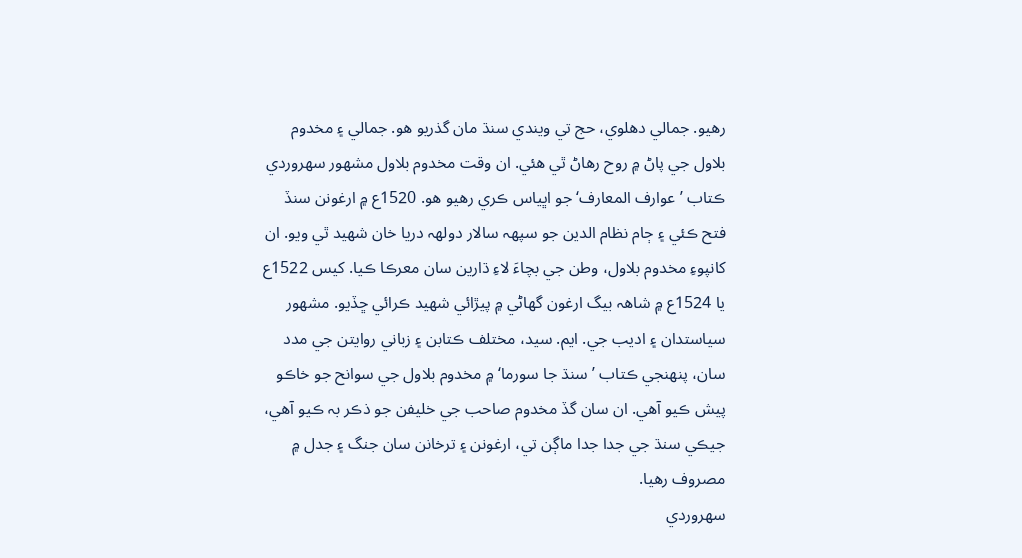رهيو. جمالي دهلوي، حج تي ويندي سنڌ مان گذريو هو. جمالي ۽ مخدوم بلاول جي پاڻ ۾ روح رهاڻ ٿي هئي. ان وقت مخدوم بلاول مشھور سھروردي ڪتاب ’عوارف المعارف‘ جو اڀياس ڪري رهيو هو. 1520ع ۾ ارغونن سنڏ فتح ڪئي ۽ ڄام نظام الدين جو سپھہ سالار دولھہ دريا خان شھيد ٿي ويو. ان کانپوءِ مخدوم بلاول، وطن جي بچاءَ لاءِ ڌارين سان معرڪا ڪيا. کيس 1522ع يا 1524ع ۾ شاھہ بيگ ارغون گهاڻي ۾ پيڙائي شھيد ڪرائي ڇڏيو. مشھور سياستدان ۽ اديب جي. ايم. سيد، مختلف ڪتابن ۽ زباني روايتن جي مدد سان، پنھنجي ڪتاب ’سنڌ جا سورما‘ ۾ مخدوم بلاول جي سوانح جو خاڪو پيش ڪيو آهي. ان سان گڏ مخدوم صاحب جي خليفن جو ذڪر بہ ڪيو آهي، جيڪي سنڌ جي جدا جدا ماڳن تي، ارغونن ۽ ترخانن سان جنگ ۽ جدل ۾ مصروف رهيا.
سھروردي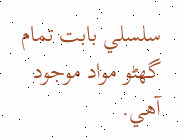سلسلي بابت تمام گهڻو مواد موجود آهي.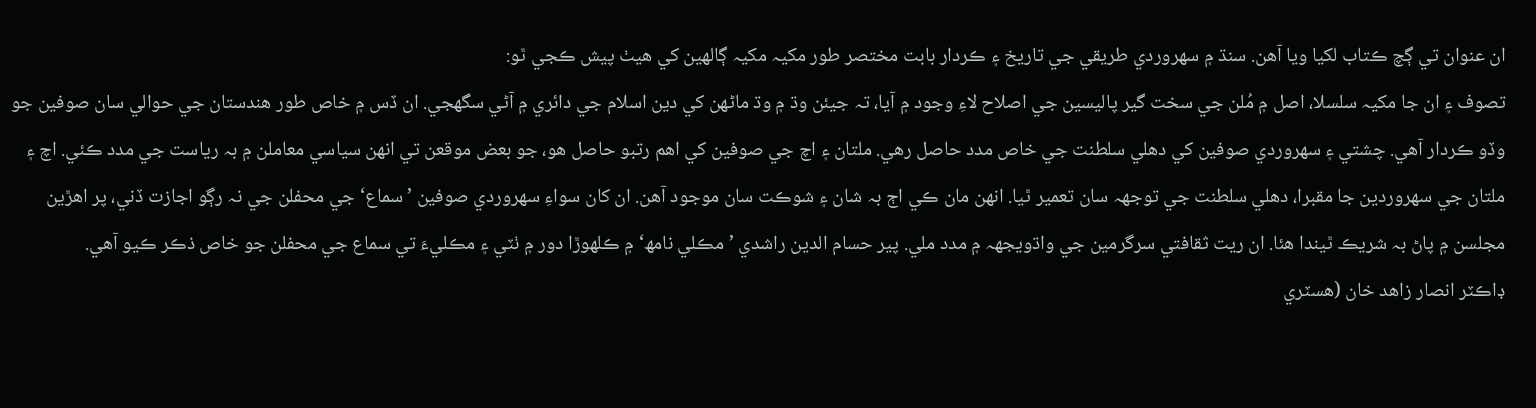ان عنوان تي ڳچ ڪتاب لکيا ويا آهن. سنڌ ۾ سھروردي طريقي جي تاريخ ۽ ڪردار بابت مختصر طور مکيہ مکيہ ڳالهين کي هيٺ پيش ڪجي ٿو:
تصوف ۽ ان جا مکيہ سلسلا، اصل ۾ مُلن جي سخت گير پاليسين جي اصلاح لاءِ وجود ۾ آيا، تہ جيئن وڌ ۾ وڌ ماڻهن کي دين اسلام جي دائري ۾ آڻي سگهجي. ان ڏس ۾ خاص طور هندستان جي حوالي سان صوفين جو وڏو ڪردار آهي. چشتي ۽ سھروردي صوفين کي دهلي سلطنت جي خاص مدد حاصل رهي. ملتان ۽ اچ جي صوفين کي اهم رتبو حاصل هو، جو بعض موقعن تي انهن سياسي معاملن ۾ بہ رياست جي مدد ڪئي. اچ ۽ ملتان جي سهروردين جا مقبرا، دهلي سلطنت جي توجھہ سان تعمير ٿيا. انهن مان ڪي اڄ بہ شان ۽ شوڪت سان موجود آهن. ان کان سواءِ سھروردي صوفين ’سماع‘ جي محفلن جي نہ رڳو اجازت ڏني، پر اهڙين مجلسن ۾ پاڻ بہ شريڪ ٿيندا هئا. ان ريت ثقافتي سرگرمين جي واڌويجهہ ۾ مدد ملي. پير حسام الدين راشدي ’مڪلي نامھ‘ ۾ ڪلهوڙا دور ۾ ٺٽي ۽ مڪليءَ تي سماع جي محفلن جو خاص ذڪر ڪيو آهي.
ڊاڪٽر انصار زاهد خان (هسٽري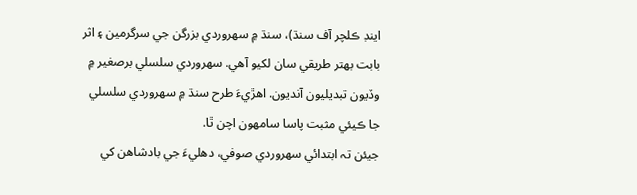اينڊ ڪلچر آف سنڌ)، سنڌ ۾ سھروردي بزرگن جي سرگرمين ۽ اثر بابت بهتر طريقي سان لکيو آهي. سھروردي سلسلي برصغير ۾ وڏيون تبديليون آنديون. اهڙيءَ طرح سنڌ ۾ سھروردي سلسلي جا ڪيئي مثبت پاسا سامهون اچن ٿا.
جيئن تہ ابتدائي سھروردي صوفي، دهليءَ جي بادشاهن کي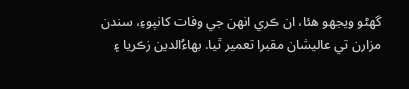گهڻو ويجهو هئا، ان ڪري انهن جي وفات کانپوءِ، سندن مزارن تي عاليشان مقبرا تعمير ٿيا. بهاءُالدين زڪريا ۽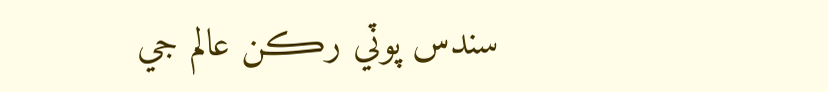سندس پوٽي رڪن عالم جي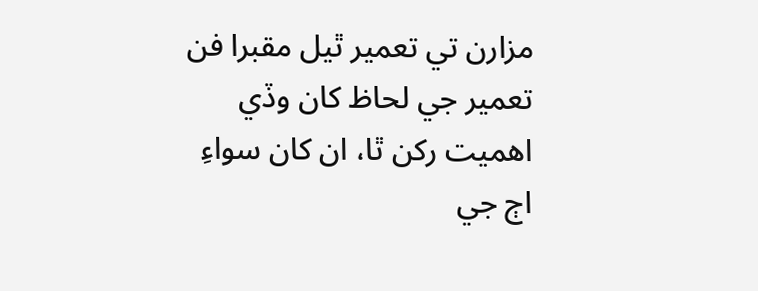مزارن تي تعمير ٿيل مقبرا فن تعمير جي لحاظ کان وڏي اهميت رکن ٿا، ان کان سواءِ اڄ جي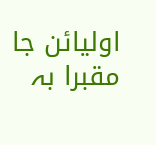اوليائن جا مقبرا بہ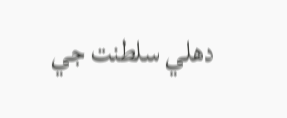دهلي سلطنت جي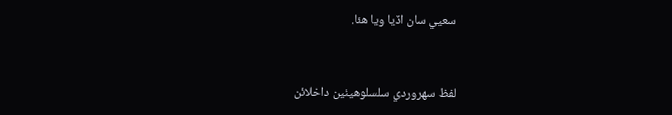سعيي سان اڏيا ويا هئا.


لفظ سھروردي سلسلوھيٺين داخلائن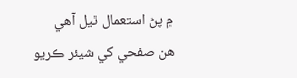۾ پڻ استعمال ٿيل آھي
هن صفحي کي شيئر ڪريو